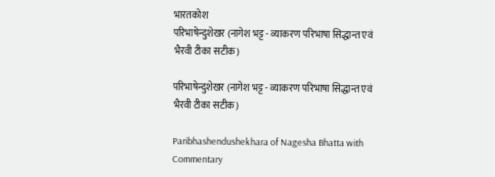भारतकोश
परिभाषेन्दुशेखर (नागेश भट्ट - व्याकरण परिभाषा सिद्धान्त एवं भैरवी टीका सटीक)

परिभाषेन्दुशेखर (नागेश भट्ट - व्याकरण परिभाषा सिद्धान्त एवं भैरवी टीका सटीक)

Paribhashendushekhara of Nagesha Bhatta with Commentary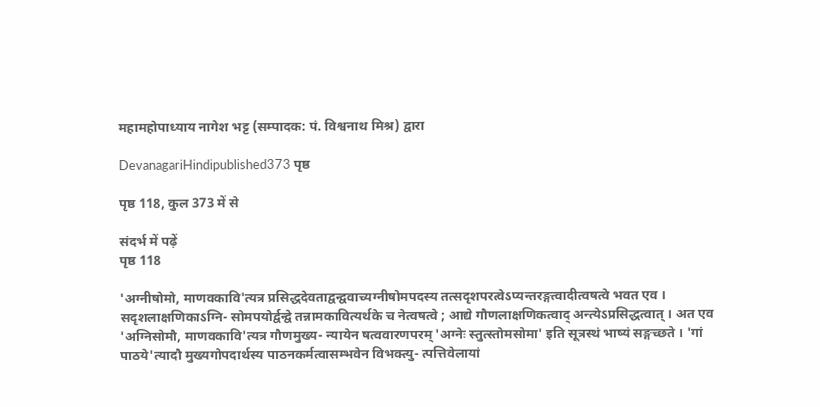महामहोपाध्याय नागेश भट्ट (सम्पादक: पं. विश्वनाथ मिश्र) द्वारा

DevanagariHindipublished373 पृष्ठ

पृष्ठ 118, कुल 373 में से

संदर्भ में पढ़ें
पृष्ठ 118

'अग्नीषोमो, माणवकावि'त्यत्र प्रसिद्धदेवताद्वन्द्ववाच्यग्नीषोमपदस्य तत्सदृशपरत्वेऽप्यन्तरङ्गत्वादीत्वषत्वे भवत एव । सदृशलाक्षणिकाऽग्नि- सोमपयोर्द्वन्द्वे तन्नामकावित्यर्थके च नेत्वषत्वे ; आद्ये गौणलाक्षणिकत्वाद् अन्त्येऽप्रसिद्धत्वात् । अत एव 'अग्निसोमौ, माणवकावि'त्यत्र गौणमुख्य- न्यायेन षत्ववारणपरम् 'अग्नेः स्तुत्स्तोमसोमा' इति सूत्रस्थं भाष्यं सङ्गच्छते । 'गां पाठये'त्यादौ मुख्यगोपदार्थस्य पाठनकर्मत्वासम्भवेन विभक्त्यु- त्पत्तिवेलायां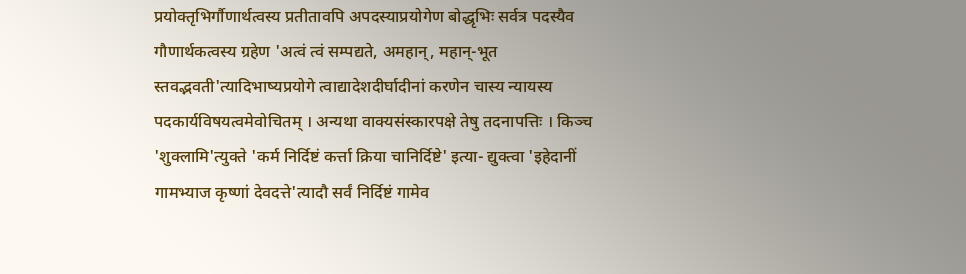प्रयोक्तृभिर्गौणार्थत्वस्य प्रतीतावपि अपदस्याप्रयोगेण बोद्धृभिः सर्वत्र पदस्यैव गौणार्थकत्वस्य ग्रहेण 'अत्वं त्वं सम्पद्यते, अमहान्, महान्-भूत स्तवद्भवती'त्यादिभाष्यप्रयोगे त्वाद्यादेशदीर्घादीनां करणेन चास्य न्यायस्य पदकार्यविषयत्वमेवोचितम् । अन्यथा वाक्यसंस्कारपक्षे तेषु तदनापत्तिः । किञ्च 'शुक्लामि'त्युक्ते 'कर्म निर्दिष्टं कर्त्ता क्रिया चानिर्दिष्टे' इत्या- द्युक्त्वा 'इहेदानीं गामभ्याज कृष्णां देवदत्ते'त्यादौ सर्वं निर्दिष्टं गामेव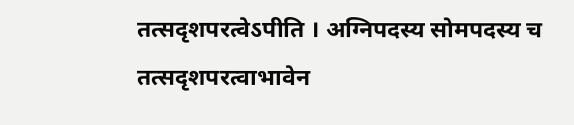तत्सदृशपरत्वेऽपीति । अग्निपदस्य सोमपदस्य च तत्सदृशपरत्वाभावेन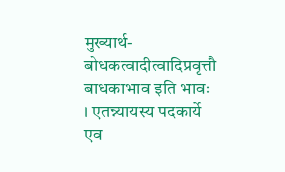मुख्यार्थ- बोधकत्वादीत्वादिप्रवृत्तौ बाधकाभाव इति भावः । एतन्न्यायस्य पदकार्ये एव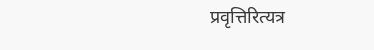प्रवृत्तिरित्यत्र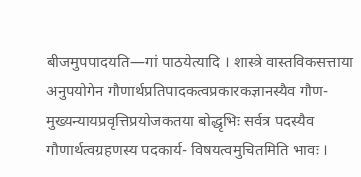बीजमुपपादयति—गां पाठयेत्यादि । शास्त्रे वास्तविकसत्ताया अनुपयोगेन गौणार्थप्रतिपादकत्वप्रकारकज्ञानस्यैव गौण- मुख्यन्यायप्रवृत्तिप्रयोजकतया बोद्धृभिः सर्वत्र पदस्यैव गौणार्थत्वग्रहणस्य पदकार्य- विषयत्वमुचितमिति भावः ।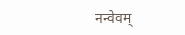नन्वेवम्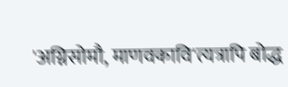'अग्निसोमौ, माणवकावि'त्यत्रापि बोद्ध